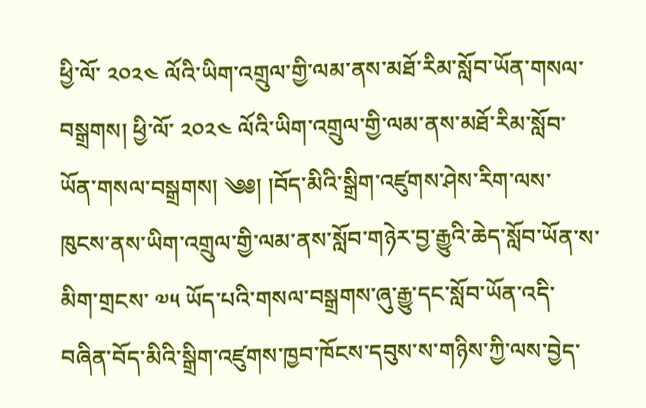ཕྱི་ལོ་ ༢༠༢༤ ལོའི་ཡིག་འགྲུལ་གྱི་ལམ་ནས་མཐོ་རིམ་སློབ་ཡོན་གསལ་བསྒྲགས། ཕྱི་ལོ་ ༢༠༢༤ ལོའི་ཡིག་འགྲུལ་གྱི་ལམ་ནས་མཐོ་རིམ་སློབ་ཡོན་གསལ་བསྒྲགས། ༄༅། །བོད་མིའི་སྒྲིག་འཛུགས་ཤེས་རིག་ལས་ཁུངས་ནས་ཡིག་འགྲུལ་གྱི་ལམ་ནས་སློབ་གཉེར་བྱ་རྒྱུའི་ཆེད་སློབ་ཡོན་ས་མིག་གྲངས་ ༧༥ ཡོད་པའི་གསལ་བསྒྲགས་ཞུ་རྒྱུ་དང་སློབ་ཡོན་འདི་བཞིན་བོད་མིའི་སྒྲིག་འཛུགས་ཁྱབ་ཁོངས་དབུས་ས་གཉིས་ཀྱི་ལས་བྱེད་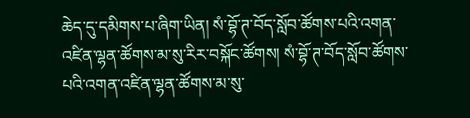ཆེད་དུ་དམིགས་པ་ཞིག་ཡིན། སཾ་བྷོ་ཊ་བོད་སློབ་ཚོགས་པའི་འགན་འཛིན་ལྷན་ཚོགས་མ་སུ་རིར་བསྐོང་ཚོགས། སཾ་བྷོ་ཊ་བོད་སློབ་ཚོགས་པའི་འགན་འཛིན་ལྷན་ཚོགས་མ་སུ་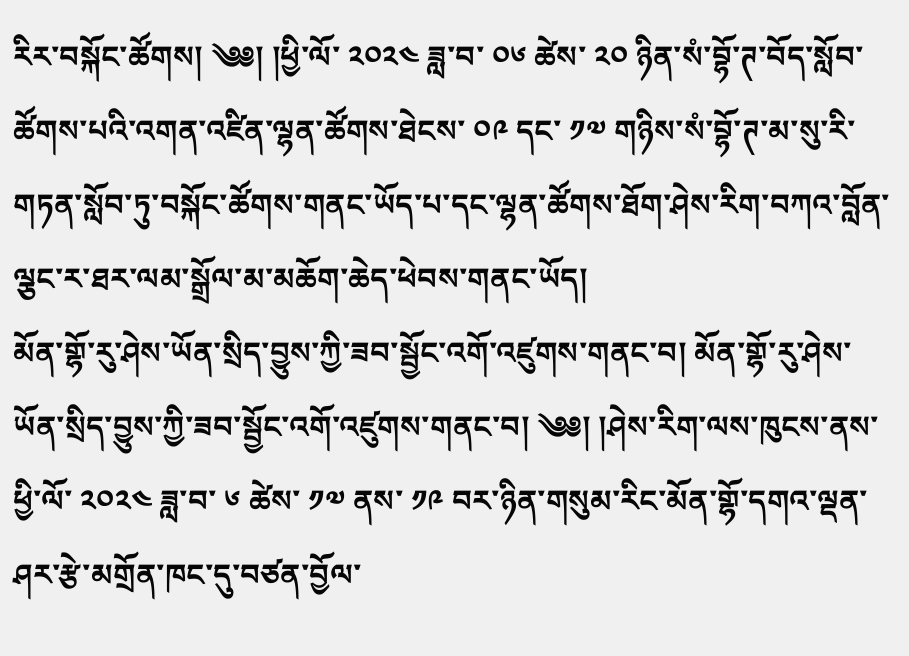རིར་བསྐོང་ཚོགས། ༄༅། །ཕྱི་ལོ་ ༢༠༢༤ ཟླ་བ་ ༠༦ ཚེས་ ༢༠ ཉིན་སཾ་བྷོ་ཊ་བོད་སློབ་ཚོགས་པའི་འགན་འཛིན་ལྷན་ཚོགས་ཐེངས་ ༠༩ དང་ ༡༧ གཉིས་སཾ་བྷོ་ཊ་མ་སུ་རི་གཏན་སློབ་ཏུ་བསྐོང་ཚོགས་གནང་ཡོད་པ་དང་ལྷན་ཚོགས་ཐོག་ཤེས་རིག་བཀའ་བློན་ལྕང་ར་ཐར་ལམ་སྒྲོལ་མ་མཆོག་ཆེད་ཕེབས་གནང་ཡོད།
མོན་གྷོ་རུ་ཤེས་ཡོན་སྲིད་བྱུས་ཀྱི་ཟབ་སྦྱོང་འགོ་འཛུགས་གནང་བ། མོན་གྷོ་རུ་ཤེས་ཡོན་སྲིད་བྱུས་ཀྱི་ཟབ་སྦྱོང་འགོ་འཛུགས་གནང་བ། ༄༅། །ཤེས་རིག་ལས་ཁུངས་ནས་ཕྱི་ལོ་ ༢༠༢༤ ཟླ་བ་ ༦ ཚེས་ ༡༧ ནས་ ༡༩ བར་ཉིན་གསུམ་རིང་མོན་གྷོ་དགའ་ལྡན་ཤར་རྩེ་མགྲོན་ཁང་དུ་བཙན་བྱོལ་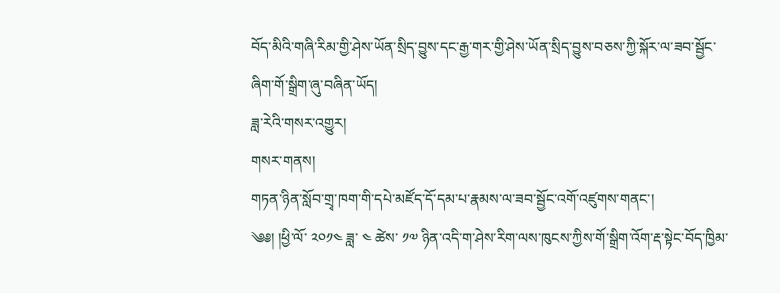བོད་མིའི་གཞི་རིམ་གྱི་ཤེས་ཡོན་སྲིད་བྱུས་དང་རྒྱ་གར་གྱི་ཤེས་ཡོན་སྲིད་བྱུས་བཅས་ཀྱི་སྐོར་ལ་ཟབ་སྦྱོང་ཞིག་གོ་སྒྲིག་ཞུ་བཞིན་ཡོད།
ཟླ་རེའི་གསར་འགྱུར།
གསར་གནས།
གཏན་ཉིན་སློབ་གྲྭ་ཁག་གི་དཔེ་མཛོད་དོ་དམ་པ་རྣམས་ལ་ཟབ་སྦྱོང་འགོ་འཛུགས་གནང་།
༄༅། །ཕྱི་ལོ་ ༢༠༡༤ ཟླ་ ༤ ཚེས་ ༡༧ ཉིན་འདི་ག་ཤེས་རིག་ལས་ཁུངས་ཀྱིས་གོ་སྒྲིག་འོག་རྡ་སྟེང་བོད་ཁྱིམ་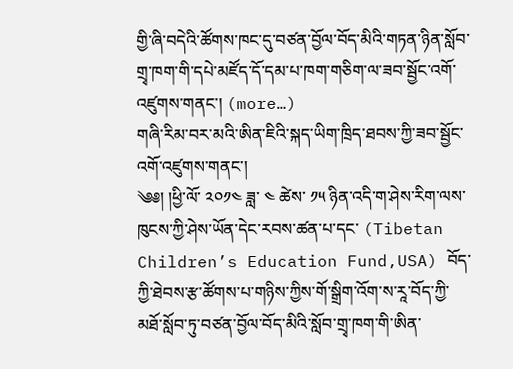གྱི་ཞི་བདེའི་ཚོགས་ཁང་དུ་བཙན་བྱོལ་བོད་མིའི་གཏན་ཉིན་སློབ་གྲྭ་ཁག་གི་དཔེ་མཛོད་དོ་དམ་པ་ཁག་གཅིག་ལ་ཟབ་སྦྱོང་འགོ་འཛུགས་གནང་། (more…)
གཞི་རིམ་བར་མའི་ཨིན་ཇིའི་སྐད་ཡིག་ཁྲིད་ཐབས་ཀྱི་ཟབ་སྦྱོང་འགོ་འཛུགས་གནང་།
༄༅། །ཕྱི་ལོ་ ༢༠༡༤ ཟླ་ ༤ ཚེས་ ༡༥ ཉིན་འདི་ག་ཤེས་རིག་ལས་ཁུངས་ཀྱི་ཤེས་ཡོན་དེང་རབས་ཚན་པ་དང་ (Tibetan Children’s Education Fund,USA) བོད་ཀྱི་ཐེབས་རྩ་ཚོགས་པ་གཉིས་ཀྱིས་གོ་སྒྲིག་འོག་ས་རཱ་བོད་ཀྱི་མཐོ་སློབ་ཏུ་བཙན་བྱོལ་བོད་མིའི་སློབ་གྲྭ་ཁག་གི་ཨིན་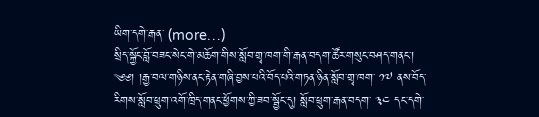ཡིག་དགེ་རྒན་ (more…)
སྲིད་སྐྱོང་བློ་བཟང་སེང་གེ་མཆོག་གིས་སློབ་གྲྭ་ཁག་གི་རྒན་བདག་ཚོར་གསུང་བཤད་གནང་།
༄༅། །རྒྱ་བལ་གཉིས་ནང་རྟེན་གཞི་བྱས་པའི་བོད་པའི་གཏན་ཉིན་སློབ་གྲྭ་ཁག་ ༡༧ ནས་བོད་རིགས་སློབ་ཕྲུག་འགོ་ཁྲིད་གནང་ཕྱོགས་ཀྱི་ཟབ་སྦྱོང་དུ། སློབ་ཕྲུག་རྒན་བདག་ ༣༤ དང་དགེ་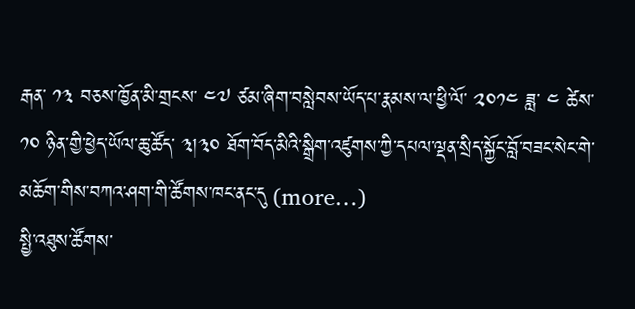རྒན་ ༡༣ བཅས་ཁྱོན་མི་གྲངས་ ༤༧ ཙམ་ཞིག་བསླེབས་ཡོད་པ་རྣམས་ལ་ཕྱི་ལོ་ ༢༠༡༤ ཟླ་ ༤ ཚེས་ ༡༠ ཉིན་གྱི་ཕྱེད་ཡོལ་ཆུ་ཚོད་ ༣།༣༠ ཐོག་བོད་མིའི་སྒྲིག་འཛུགས་ཀྱི་དཔལ་ལྡན་སྲིད་སྐྱོང་བློ་བཟང་སེང་གེ་མཆོག་གིས་བཀའ་ཤག་གི་ཚོགས་ཁང་ནང་དུ (more…)
སྤྱི་འཐུས་ཚོགས་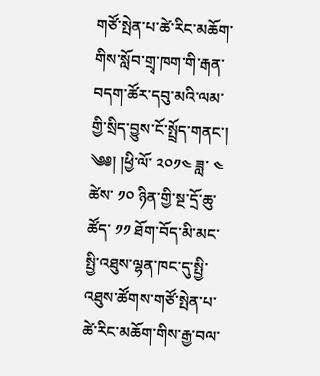གཙོ་སྤེན་པ་ཚེ་རིང་མཆོག་གིས་སློབ་གྲྭ་ཁག་གི་རྒན་བདག་ཚོར་དབུ་མའི་ལམ་གྱི་སྲིད་བྱུས་ངོ་སྤྲོད་གནང་།
༄༅། །ཕྱི་ལོ་ ༢༠༡༤ ཟླ་ ༤ ཚེས་ ༡༠ ཉིན་གྱི་སྔ་དྲོ་ཆུ་ཚོད་ ༡༡ ཐོག་བོད་མི་མང་སྤྱི་འཐུས་ལྷན་ཁང་དུ་སྤྱི་འཐུས་ཚོགས་གཙོ་སྤེན་པ་ཚེ་རིང་མཆོག་གིས་རྒྱ་བལ་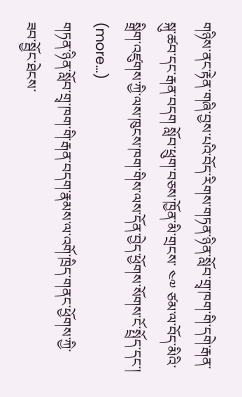གཉིས་ནང་རྟེན་གཞི་བྱས་པའི་བོད་རིགས་གཏན་ཉིན་སློབ་གྲྭ་ཁག་གི་དགེ་རྒན་སྐུ་ཚབ་དང་རྒན་བདག སློབ་ཕྲུག་བཅས་ཁྱོན་མི་གྲངས་ ༤༧ ཙམ་ལ་བོད་མིའི་སྒྲིག་འཛུགས་ཀྱི་ལས་ཁུངས་ཁག་གིས་ལས་དོན་བྱེད་ཕྱོགས་སོགས་ངོ་སྤྲོད་དང་། (more…)
གཏན་ཉིན་སློབ་གྲྭ་ཁག་གི་རྒན་བདག་རྣམས་ལ་འགོ་ཁྲིད་གནང་ཕྱོགས་ཀྱི་ཟབ་སྦྱོང་ཐེངས་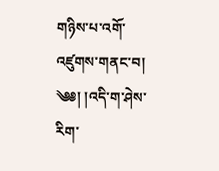གཉིས་པ་འགོ་འཛུགས་གནང་བ།
༄༅། །འདི་ག་ཤེས་རིག་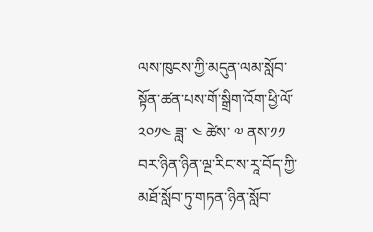ལས་ཁུངས་ཀྱི་མདུན་ལམ་སློབ་སྟོན་ཚན་པས་གོ་སྒྲིག་འོག་ཕྱི་ལོ་ ༢༠༡༤ ཟླ་ ༤ ཚེས་ ༧ ནས་༡༡ བར་ཉིན་ཉིན་ལྔ་རིང་ས་རཱ་བོད་ཀྱི་མཐོ་སློབ་ཏུ་གཏན་ཉིན་སློབ་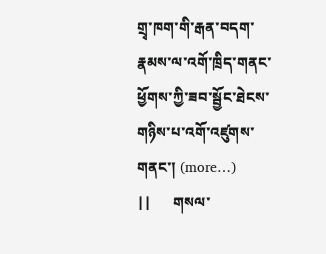གྲྭ་ཁག་གི་རྒན་བདག་རྣམས་ལ་འགོ་ཁྲིད་གནང་ཕྱོགས་ཀྱི་ཟབ་སྦྱོང་ཐེངས་གཉིས་པ་འགོ་འཛུགས་གནང་། (more…)
||      གསལ་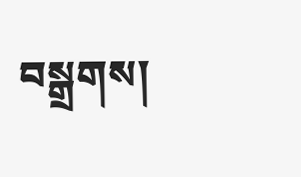བསྒྲགས།